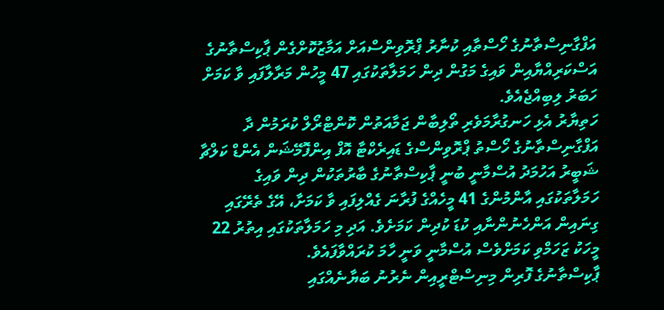އަފްގާނިސްތާނުގެ ހޯސްތާއި ކުނާރު ޕްރޮވިންސްއަށް އަމާޒުކޮށްގެން ޕާކިސްތާނުގެ އަސްކަރިއްޔާއިން ވައިގެ މަގުން ދިން ހަމަލާތަކުގައި 47 މީހުން މަރާލާފައި ވާ ކަމަށް ހަބަރު ލިބިއްޖެއެވެ.
ހަތިޔާރު އެޅި ހަނގުރާމަވެރި ތޯލިބާން ޖަމާއަތުން ކޮންޓްރޯލް ކުރަމުން ދާ އަފްގާނިސްތާނުގެ ހޯސްތު ޕްރޮވިންސްގެ ޑައިރެކްޓާ އޮފް އިންފޮމޭޝަން އެންޑް ކަލްޗާ ޝަބީރު އަހުމަދު އުސްމާނީ ބުނީ ޕާކިސްތާނުގެ ބާރުތަކުން ދިން ވައިގެ ހަމަލާތަކުގައި އާންމުންގެ 41 މީހެއްގެ ފުރާނަ ގެއްލިފައި ވާ ކަމަށާ، އޭގެ ތެރޭގައި ގިނައިން އަންހެނުންނާއި ކުޑަ ކުދިން ކަމަށެވެ. އަދި މި ހަމަލާތަކުގައި އިތުރު 22 މީހަކު ޒަހަމްވި ކަމަށްވެސް އުސްމާނީ ވަނީ ހާމަ ކުރައްވާފައެވެ.
ޕާކިސްތާނުގެ ފޮރިން މިނިސްޓްރީއިން ނެރުނު ބަޔާނެއްގައި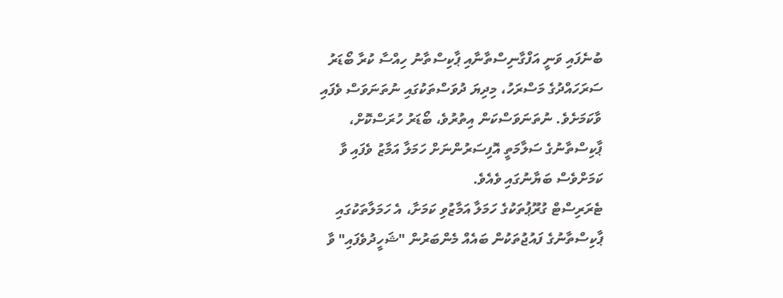ބުނެފައި ވަނީ އަފްގާނިސްތާނާއި ޕާކިސްތާނު ހިއްސާ ކުރާ ބޯޑަރު ސަރަހައްދުގެ މަސްރަހު، މިދިޔަ ދުވަސްތަކުގައި ނުތަނަވަސް ވެފައި ވާކަމަށެވެ. ނުތަނަވަސްކަން އިތުރުވެ، ބޯޑަރު ހުރަސްކޮށް، ޕާކިސްތާނުގެ ސަލާމަތީ އޮފިސަރުންނަށް ހަމަލާ އަމާޒު ވެފައި ވާ ކަމަށްވެސް ބަޔާނުގައި ވެއެވެ.
ޓެރަރިސްޓް ގުރޫޕުތަކުގެ ހަމަލާ އަމާޒުވި ކަމަށާ، އެ ހަމަލާތަކުގައި ޕާކިސްތާނުގެ ފައުޖުތަކުން ބައެއް މެންބަރުން "ޝަހީދުވެފައި" ވާ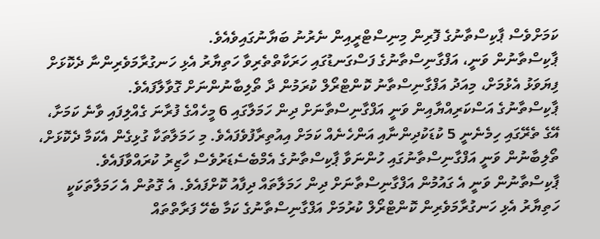ކަމަށްވެސް ޕާކިސްތާނުގެ ފޮރިން މިނިސްޓްރީއިން ނެރުނު ބަޔާނުގައިވެއެވެ.
ޕާކިސްތާނުން ވަނީ، އަފްގާނިސްތާނުގެ ފަސްގަނޑުގައި ހަރަކާތްތެރިވާ ހަތިޔާރު އެޅި ހަނގުރާމަވެރިންނާ ދެކޮޅަށް ފިޔަވަޅު އެޅުމަށް، މިއަދު އަފްގާނިސްތާނު ކޮންޓްރޯލް ކުރަމުން ދާ ތޯލިބާނުންނަށް ގޮވާލާފައެވެ.
ޕާކިސްތާނުގެ އަސްކަރިއްޔާއިން ވަނީ އަފްގާނިސްތާނަށް ދިން ހަމަލާގައި 6 މީހެއްގެ ފުރާނަ ގެއްލިފައި ވާނެ ކަމަށާ، އޭގެ ތެރޭގައި ހިމެނެނީ 5 ކުޑަކުދިންނާއި އަންހެނެއް ކަމަށް އިއުތިރާފުވެފައެވެ. މި ހަމަލާތަކާ ގުޅިގެން އެކަމާ ދެކޮޅަށް، ތޯލިބާނުން ވަނީ އަފްގާނިސްތާނުގައި ހުންނަވާ ޕާކިސްތާނުގެ އެމްބެސެޑަރުވެސް ހާޒިރު ކުރައްވާފައެވެ.
ޕާކިސްތާނުން ވަނީ އެ ގައުމުން އަފްގާނިސްތާނަށް ދިން ހަމަލާތައް ދިފާއު ކޮށްފައެވެ. އެ ގޮތުން އެ ހަމަލާތަކަކީ ހަތިޔާރު އެޅި ހަނގުރާމަވެރިން ކޮންޓްރޯލް ކުރުމަށް އަފްގާނިސްތާނުގެ ކަމާ ބެހޭ ފަރާތްތައް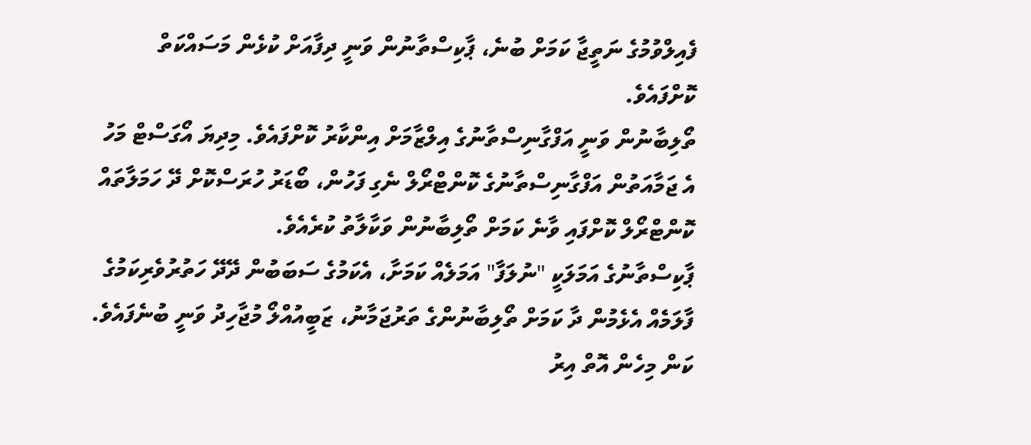ފެއިލްވުމުގެ ނަތީޖާ ކަމަށް ބުނެ، ޕާކިސްތާނުން ވަނީ ދިފާއަށް ކުޅެން މަސައްކަތް ކޮށްފައެވެ.
ތޯލިބާނުން ވަނީ އަފްގާނިސްތާނުގެ އިލްޒާމަށް އިންކާރު ކޮށްފައެވެ. މިދިޔަ އޯގަސްޓް މަހު އެ ޖަމާއަތުން އަފްގާނިސްތާނުގެ ކޮންޓްރޯލް ނެގި ފަހުން، ބޯޑަރު ހުރަސްކޮށް ދޭ ހަމަލާތައް ކޮންޓްރޯލް ކޮށްފައި ވާނެ ކަމަށް ތޯލިބާނުން ވަކާލާތު ކުރެއެވެ.
ޕާކިސްތާނުގެ އަމަލަކީ "ނުލަފާ" އަމަލެއް ކަމަށާ، އެކަމުގެ ސަބަބުން ދޭދޭ ހަތުރުވެރިކަމުގެ ފާލަމެއް އެޅެމުން ދާ ކަމަށް ތޯލިބާނުންގެ ތަރުޖަމާނު، ޒަބީއުއްލޯ މުޖާހިދު ވަނީ ބުނެފައެވެ.
ކަން މިހެން އޮތް އިރު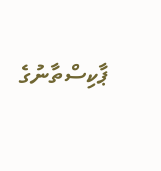ޕާކިސްތާނުގެ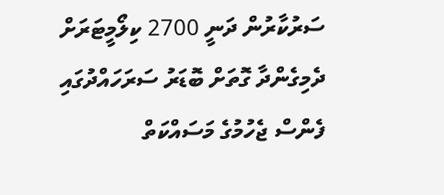ސަރުކާރުން ދަނީ 2700 ކިލޯމީޓަރަށް ދެމިގެންދާ ގޮތަށް ބޮޑަރު ސަރަހައްދުގައި ފެންސް ޖެހުމުގެ މަސައްކަތް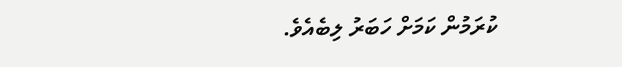ކުރަމުން ކަމަށް ހަބަރު ލިބެއެވެ.